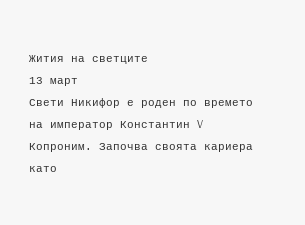Жития на светците
13 март
Свети Никифор е роден по времето на император Константин V Копроним. Започва своята кариера като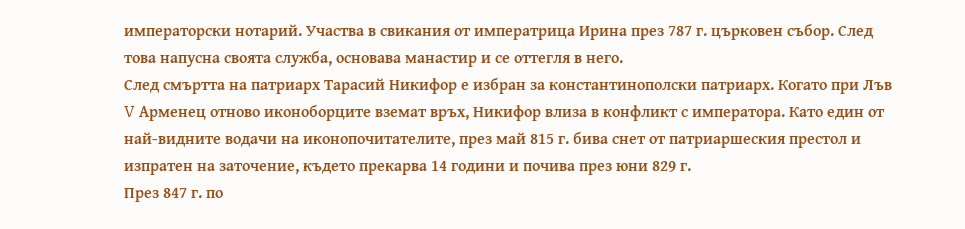императорски нотарий. Участва в свикания от императрица Ирина през 787 г. църковен събор. След това напусна своята служба, основава манастир и се оттегля в него.
След смъртта на патриарх Тарасий Никифор е избран за константинополски патриарх. Когато при Лъв V Арменец отново иконоборците вземат връх, Никифор влиза в конфликт с императора. Като един от най-видните водачи на иконопочитателите, през май 815 г. бива снет от патриаршеския престол и изпратен на заточение, където прекарва 14 години и почива през юни 829 г.
През 847 г. по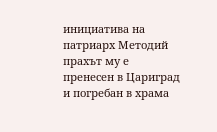инициатива на патриарх Методий прахът му е пренесен в Цариград и погребан в храма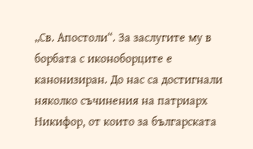„Св. Апостоли“. За заслугите му в борбата с иконоборците е канонизиран. До нас са достигнали няколко съчинения на патриарх Никифор, от които за българската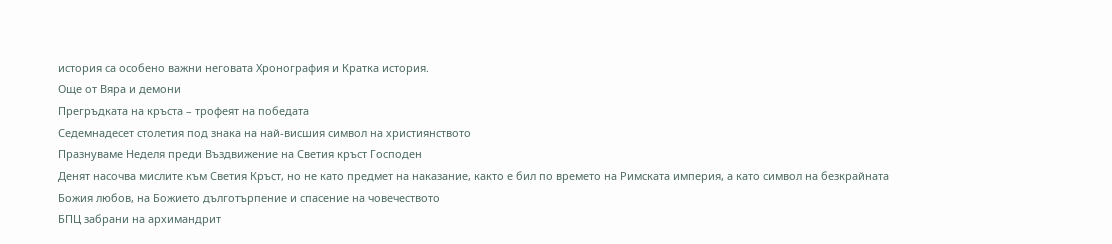история са особено важни неговата Хронография и Кратка история.
Още от Вяра и демони
Прегръдката на кръста – трофеят на победата
Седемнадесет столетия под знака на най-висшия символ на християнството
Празнуваме Неделя преди Въздвижение на Светия кръст Господен
Денят насочва мислите към Светия Кръст, но не като предмет на наказание, както е бил по времето на Римската империя, а като символ на безкрайната Божия любов, на Божието дълготърпение и спасение на човечеството
БПЦ забрани на архимандрит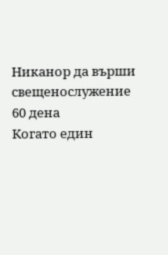Никанор да върши свещенослужение 60 дена
Когато един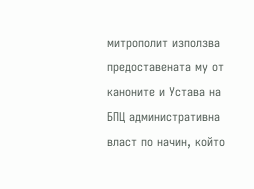митрополит използва предоставената му от каноните и Устава на БПЦ административна власт по начин, който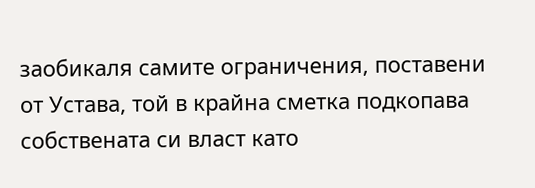заобикаля самите ограничения, поставени от Устава, той в крайна сметка подкопава собствената си власт като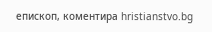епископ, коментира hristianstvo.bg